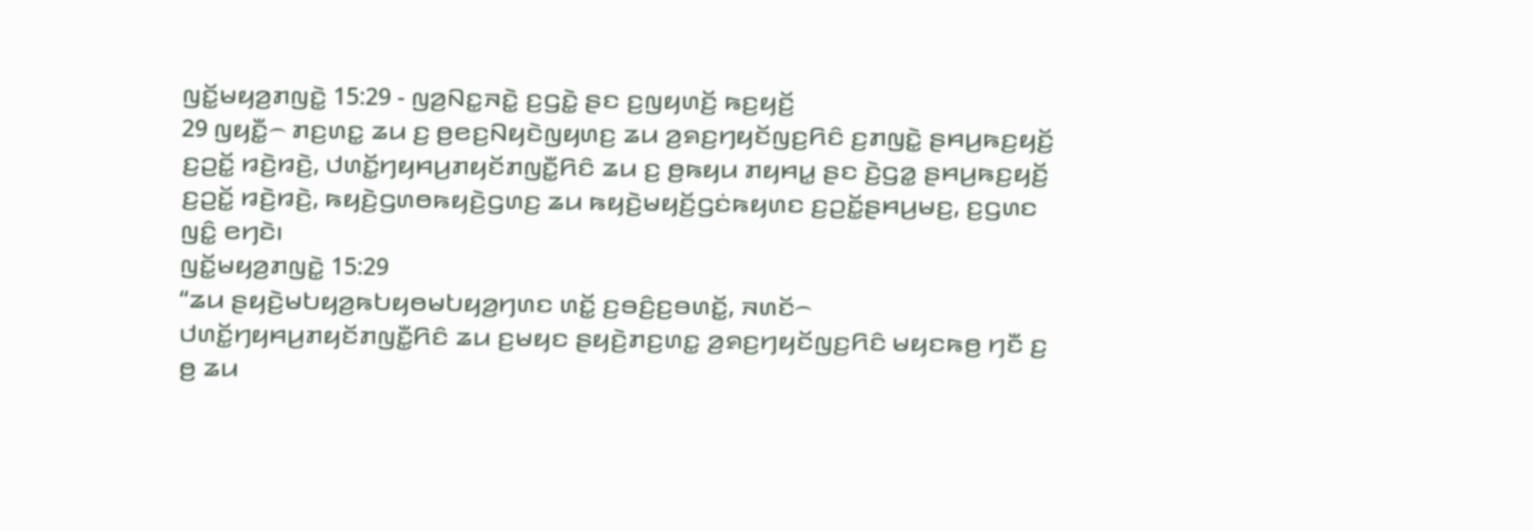ꤜꤢꤩ꤭ꤗꤟꤤ꤬ꤊꤜꤢꤧ꤭ 15:29 - ꤜꤤ꤬ꤡꤢ꤭ꤏꤢꤧ꤭ ꤢ꤬ꤞꤢꤧ꤭ ꤔꤢ ꤢ꤬ꤜꤟꤛꤢꤩ꤬ ꤒꤢ꤬ꤟꤢꤩ꤬
29 ꤜꤟꤢꤪ꤭꤮ ꤊꤢ꤬ꤛꤢ꤭ ꤘꤣ ꤢ꤬ ꤥ꤬ꤕꤢ꤬ꤡꤟꤢꤧꤜꤟꤛꤢ꤬ ꤘꤣ ꤤ꤬ꤎꤢ꤬ꤚꤟꤢꤩꤜꤢ꤬ꤖꤢꤨ ꤢ꤬ꤊꤜꤢꤧ꤭ ꤔꤌꤣ꤬ꤒꤢ꤬ꤟꤢꤩ꤬ ꤢ꤬ꤑꤢꤩ꤭ ꤙꤢꤧ꤬ꤙꤢꤧ꤬, ꤓꤛꤢꤩ꤭ꤚꤟꤌꤣ꤬ꤊꤟꤢꤩꤊꤜꤢꤪ꤭ꤖꤢꤨ ꤘꤣ ꤢ꤬ ꤥ꤬ꤒꤟꤣ ꤊꤟꤌꤣ꤭ ꤔꤢ ꤢꤧ꤬ꤞꤤ꤭ ꤔꤌꤣ꤬ꤒꤢ꤬ꤟꤢꤩ꤬ ꤢ꤬ꤑꤢꤩ꤭ ꤙꤢꤧ꤬ꤙꤢꤧ꤬, ꤒꤟꤢꤧ꤬ꤞꤛꤥꤒꤟꤢꤧ꤬ꤞꤛꤢ꤬ ꤘꤣ ꤒꤟꤢꤧ꤬ꤗꤟꤢꤩ꤬ꤞꤢꤦꤒꤟꤛꤢ ꤢ꤬ꤑꤢꤩ꤭ꤔꤌꤣ꤬ꤗꤢ꤬, ꤢ꤬ꤞꤛꤢ ꤜꤢꤨ꤭ ꤕꤚꤢꤧ꤯
ꤜꤢꤩ꤭ꤗꤟꤤ꤬ꤊꤜꤢꤧ꤭ 15:29
“ꤘꤣ ꤔꤟꤢꤧ꤬ꤗꤝꤟꤤ꤬ꤒꤝꤟꤥꤗꤝꤟꤤ꤬ꤚꤛꤢ ꤛꤢꤩ꤭ ꤢ꤬ꤋꤢꤨ꤬ꤢ꤬ꤋꤛꤢꤩ꤭, ꤏꤛꤢꤩ꤮ ꤓꤛꤢꤩ꤭ꤚꤟꤌꤣ꤬ꤊꤟꤢꤩꤊꤜꤢꤪ꤭ꤖꤢꤨ ꤘꤣ ꤢ꤬ꤗꤟꤢ ꤔꤟꤢꤧ꤬ꤊꤢ꤬ꤛꤢ꤭ ꤤ꤬ꤎꤢ꤬ꤚꤟꤢꤩꤜꤢ꤬ꤖꤢꤨ ꤗꤟꤢꤒꤥ꤬ ꤚꤢꤪ ꤢ꤬ ꤥ꤬ ꤘꤣ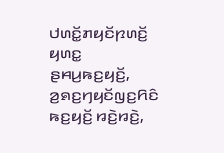ꤓꤛꤢꤩ꤭ꤊꤟꤢꤩꤐꤛꤢꤩ꤬ ꤟꤛꤢ꤭ ꤔꤌꤣ꤬ꤒꤢ꤬ꤟꤢꤩ꤬,
ꤤ꤬ꤎꤢ꤬ꤚꤟꤢꤩꤜꤢ꤬ꤖꤢꤨ ꤒꤢ꤬ꤟꤢꤩ꤬ ꤙꤢꤧ꤬ꤙꤢꤧ꤬,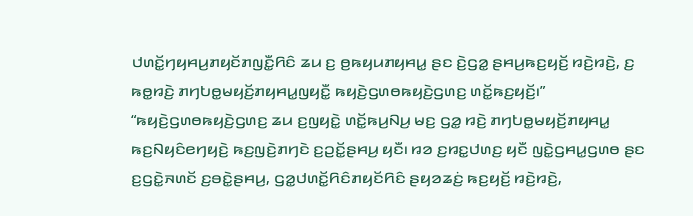ꤓꤛꤢꤩ꤭ꤚꤟꤌꤣ꤬ꤊꤟꤢꤩꤊꤜꤢꤪ꤭ꤖꤢꤨ ꤘꤣ ꤢ꤬ ꤥ꤬ꤒꤟꤣꤊꤟꤌꤣ꤭ ꤔꤢ ꤢꤧ꤬ꤞꤤ꤭ ꤔꤌꤣ꤬ꤒꤢ꤬ꤟꤢꤩ꤬ ꤙꤢꤧ꤬ꤙꤢꤧ꤬, ꤢ꤬ ꤒꤥ꤭ꤙꤢꤧ꤬ ꤊꤚꤝꤥ꤭ꤗꤟꤢꤩ꤬ꤊꤟꤌꤣ꤭ꤜꤟꤢꤪ꤭ ꤒꤟꤢꤧ꤬ꤞꤛꤥꤒꤟꤢꤧ꤬ꤞꤛꤢ꤬ ꤛꤢꤩ꤭ꤒꤢ꤬ꤟꤢꤩ꤬꤯”
“ꤒꤟꤢꤧ꤬ꤞꤛꤥꤒꤟꤢꤧ꤬ꤞꤛꤢ꤬ ꤘꤣ ꤢ꤬ꤜꤟꤢꤧ꤭ ꤛꤢꤩ꤭ꤒꤣ꤬ꤡꤣ꤬ ꤗꤢ꤬ ꤞꤤ꤭ ꤙꤢꤧ꤬ ꤊꤚꤝꤥ꤭ꤗꤟꤢꤩ꤬ꤊꤟꤌꤣ꤭ ꤒꤢ꤬ꤡꤟꤢꤨꤕꤚꤟꤢꤧ꤬ ꤒꤢ꤬ꤜꤢꤧ꤬ꤊꤚꤢꤧ ꤢ꤬ꤑꤢꤩ꤭ꤔꤌꤣ꤬ ꤟꤢꤪ꤯ ꤙꤤ ꤢ꤬ꤙꤢ꤭ꤓꤛꤢ꤬ ꤟꤢꤪ ꤜꤢꤧ꤭ꤞꤌꤣ꤭ꤞꤛꤥ ꤔꤢ ꤢ꤬ꤞꤢꤧ꤭ꤏꤛꤢꤩ ꤢ꤬ꤋꤢꤧ꤭ꤔꤌꤣ꤬, ꤞꤤ꤭ꤓꤛꤢꤩ꤭ꤖꤢꤨꤊꤟꤢꤩꤖꤢꤨ ꤔꤟꤤꤘꤢꤦ꤬ ꤒꤢ꤬ꤟꤢꤩ꤬ ꤙꤢꤧ꤬ꤙꤢꤧ꤬,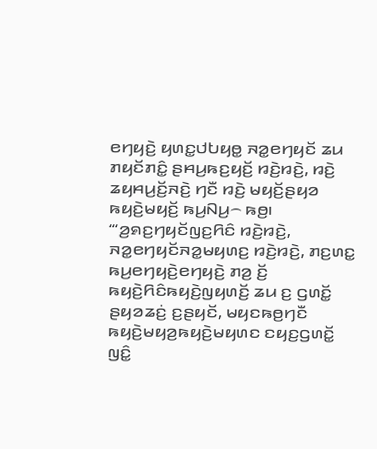ꤕꤚꤟꤢꤧ꤬ ꤟꤛꤢ꤭ꤓꤝꤟꤥ꤭ ꤏꤤ꤭ꤕꤚꤟꤢꤩ ꤘꤣ ꤊꤟꤢꤩꤊꤢꤨ꤭ ꤔꤌꤣ꤬ꤒꤢ꤬ꤟꤢꤩ꤬ ꤙꤢꤧ꤬ꤙꤢꤧ꤬, ꤙꤢꤧ꤬ ꤘꤟꤌꤣ꤬ꤢꤩ꤬ꤏꤢꤧ꤬ ꤚꤢꤪ ꤙꤢꤧ꤬ ꤗꤟꤢꤩ꤬ꤔꤟꤤ ꤒꤟꤢꤧ꤬ꤗꤟꤢꤩ꤬ ꤒꤣ꤬ꤡꤣ꤬꤮ ꤒꤥ꤬꤯
“‘ꤤ꤬ꤎꤢ꤬ꤚꤟꤢꤩꤜꤢ꤬ꤖꤢꤨ ꤙꤢꤧ꤬ꤙꤢꤧ꤬, ꤏꤤ꤭ꤕꤚꤟꤢꤩꤏꤤ꤭ꤗꤟꤛꤢ꤬ ꤙꤢꤧ꤬ꤙꤢꤧ꤬, ꤊꤢ꤬ꤛꤢ꤭ ꤒꤣ꤬ꤕꤚꤟꤢꤧ꤬ꤕꤚꤟꤢꤧ꤬ ꤊꤤ꤬ ꤢꤩ꤬ ꤒꤟꤢꤧ꤬ꤖꤢꤨꤒꤟꤢꤧ꤬ꤜꤟꤛꤢꤩ꤬ ꤘꤣ ꤢ꤬ ꤞꤛꤢꤩ꤭ ꤔꤟꤤꤘꤢꤦ꤬ ꤢ꤬ꤔꤟꤢꤩ, ꤗꤟꤢꤒꤥ꤬ꤚꤢꤪ ꤒꤟꤢꤧ꤬ꤗꤟꤤ꤬ꤒꤟꤢꤧ꤬ꤗꤟꤛꤢ ꤢꤟꤢ꤬ꤞꤛꤢꤩ꤭ ꤜꤢꤨ꤭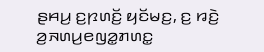ꤔꤌꤣ꤬ ꤢ꤬ꤐꤛꤢꤩ꤬ ꤟꤢꤩꤗꤢ꤬, ꤢ꤬ ꤙꤢꤧ꤬ ꤤ꤬ꤏꤛꤣ꤬ꤕꤜꤤ꤭ꤊꤛꤢ꤭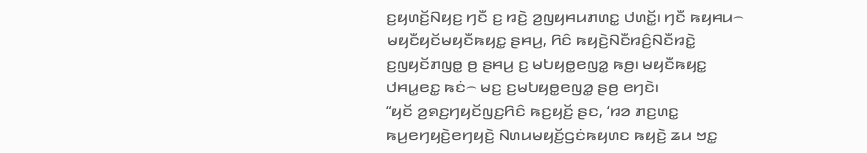ꤢ꤬ꤟꤛꤢꤩ꤬ꤡꤟꤢ꤬ ꤚꤢꤪ ꤢ꤬ ꤙꤢꤧ꤬ ꤤ꤬ꤜꤟꤌꤣꤊꤛꤢ꤭ ꤓꤛꤢꤩ꤭꤯ ꤚꤢꤪ ꤒꤟꤌꤣ꤮ ꤗꤟꤢꤪꤟꤢꤩꤗꤟꤢꤪꤒꤟꤢ꤭ ꤔꤌꤣ꤬, ꤖꤢꤨ ꤒꤟꤢꤧ꤬ꤡꤢꤪꤙꤢꤨ꤬ꤡꤢꤪꤙꤢꤧ꤭ ꤢ꤬ꤜꤟꤢꤩꤊꤜꤥ꤭ ꤥ꤬ ꤔꤌꤣ꤬ ꤢ꤬ ꤗꤝꤟꤥ꤭ꤕꤜꤤ꤭ ꤒꤥ꤬꤯ ꤗꤟꤢꤪꤒꤟꤢ꤭ ꤓꤌꤣ꤭ꤕꤢ꤭ ꤒꤢꤦ꤮ ꤗꤢ꤬ ꤢ꤬ꤗꤝꤟꤥ꤭ꤕꤜꤤ꤭ ꤔꤥ꤬ ꤕꤚꤢꤧ꤯
“ꤟꤢꤩ ꤤ꤬ꤎꤢ꤬ꤚꤟꤢꤩꤜꤢ꤬ꤖꤢꤨ ꤒꤢ꤬ꤟꤢꤩ꤬ ꤔꤢ, ‘ꤙꤤ ꤊꤢ꤬ꤛꤢ꤭ ꤒꤣ꤬ꤕꤚꤟꤢꤧ꤬ꤕꤚꤟꤢꤧ꤬ ꤡꤛꤣꤗꤟꤢꤩ꤬ꤞꤢꤦꤒꤟꤛꤢ ꤒꤟꤢꤧ꤬ ꤘꤣ ꤠꤢ꤭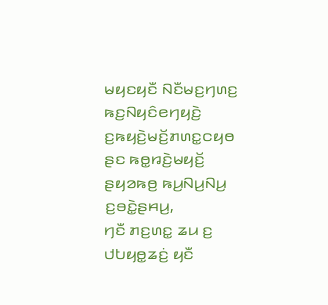ꤗꤟꤢꤟꤢꤪ ꤡꤢꤪꤗꤢ꤬ꤚꤛꤢ꤬ ꤒꤢ꤬ꤡꤟꤢꤨꤕꤚꤟꤢꤧ꤬ ꤢ꤬ꤒꤟꤢꤧ꤬ꤗꤢꤩ꤬ꤊꤛꤢ꤭ꤍꤟꤥ ꤔꤢ ꤒꤥ꤭ꤙꤢꤧ꤬ꤗꤟꤢꤩ꤬ ꤔꤟꤤꤒꤥ꤬ ꤒꤣ꤬ꤡꤣ꤬ꤡꤣ꤬ ꤢ꤬ꤋꤢꤧ꤭ꤔꤌꤣ꤬,
ꤚꤢꤪ ꤊꤢ꤬ꤛꤢ꤭ ꤘꤣ ꤢ꤬ ꤓꤝꤟꤥ꤭ꤘꤢꤦ꤬ ꤟꤢꤪ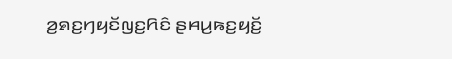ꤤ꤬ꤎꤢ꤬ꤚꤟꤢꤩꤜꤢ꤬ꤖꤢꤨ ꤔꤌꤣ꤬ꤒꤢ꤬ꤟꤢꤩ꤬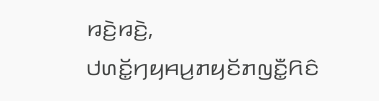ꤙꤢꤧ꤬ꤙꤢꤧ꤬, ꤓꤛꤢꤩ꤭ꤚꤟꤌꤣ꤬ꤊꤟꤢꤩꤊꤜꤢꤪ꤭ꤖꤢꤨ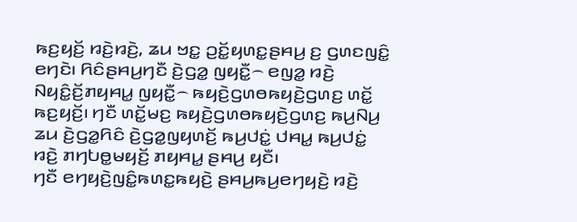ꤒꤢ꤬ꤟꤢꤩ꤬ ꤙꤢꤧ꤬ꤙꤢꤧ꤬, ꤘꤣ ꤠꤢ꤭ ꤑꤢꤩ꤭ꤟꤛꤢ꤭ꤔꤌꤣ꤬ ꤢ꤬ ꤞꤛꤢꤜꤢꤨ꤭ ꤕꤚꤢꤧ꤯ ꤖꤢꤨꤔꤌꤣ꤬ꤚꤢꤪ ꤢꤧ꤬ꤞꤤ꤭ ꤜꤟꤢꤪ꤭꤮ ꤕꤜꤤ꤭ ꤙꤢꤧ꤬ ꤡꤟꤢꤨ꤭ꤢꤩ꤬ꤊꤟꤌꤣ꤭ ꤜꤟꤢꤪ꤭꤮ ꤒꤟꤢꤧ꤬ꤞꤛꤥꤒꤟꤢꤧ꤬ꤞꤛꤢ꤬ ꤛꤢꤩ꤭ ꤒꤢ꤬ꤟꤢꤩ꤬꤯ ꤚꤢꤪ ꤛꤢꤩ꤭ꤗꤢ꤬ ꤒꤟꤢꤧ꤬ꤞꤛꤥꤒꤟꤢꤧ꤬ꤞꤛꤢ꤬ ꤒꤣ꤬ꤡꤣ꤬ ꤘꤣ ꤢꤧ꤬ꤞꤤ꤭ꤖꤢꤨ ꤢꤧ꤬ꤞꤤ꤭ꤜꤟꤛꤢꤩ꤬ ꤒꤣ꤬ꤓꤢꤦ꤭ ꤓꤌꤣ꤭ ꤒꤣ꤬ꤓꤢꤦ꤭ ꤙꤢꤧ꤬ ꤊꤚꤝꤥ꤭ꤗꤟꤢꤩ꤬ ꤊꤟꤌꤣ꤭ ꤔꤌꤣ꤬ ꤟꤢꤪ꤯
ꤚꤢꤪ ꤕꤚꤟꤢꤧ꤬ꤜꤢꤨ꤭ꤒꤛꤢ꤭ꤒꤟꤢꤧ꤬ ꤔꤌꤣ꤬ꤒꤣ꤬ꤕꤚꤟꤢꤧ꤬ ꤙꤢꤧ꤬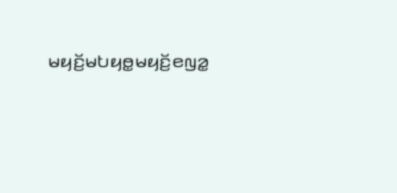ꤗꤟꤢꤩ꤬ꤗꤝꤟꤥ꤭ꤗꤟꤢꤩ꤬ꤕꤜꤤ꤭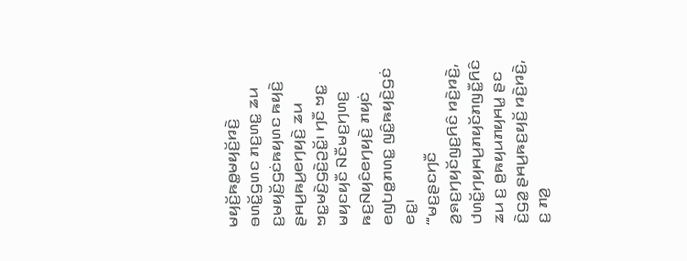ꤗꤟꤢꤩ꤬ꤒꤥ꤭ꤗꤟꤢꤩ꤬ꤙꤢꤧ꤬ ꤋꤛꤢꤩ꤭ꤞꤛꤢ ꤊꤢ꤬ꤛꤢ꤭ ꤘꤣ ꤢ꤬ꤗꤟꤢꤩ꤬ꤞꤢꤦꤒꤟꤛꤢ ꤒꤟꤢꤧ꤬ ꤔꤌꤣ꤬ꤒꤣ꤬ꤕꤚꤟꤢꤧ꤬ ꤘꤣ ꤠꤢ꤭ꤗꤢꤧ꤬ꤞꤢꤧ꤬ꤑꤢꤩ꤭꤯ ꤚꤢꤪ ꤠꤢ꤭ ꤗꤟꤢꤟꤢꤪ ꤡꤢꤪꤗꤢ꤬ꤚꤛꤢ꤬ ꤒꤢ꤬ꤡꤟꤢꤨꤕꤚꤟꤢꤧ꤬ ꤊꤟꤢꤦ ꤕꤜꤝꤥ꤭ꤊꤛꤢ꤭ ꤜꤢꤨ꤭ꤒꤟꤢꤧ꤬ꤞꤢꤦ ꤕꤢ꤭꤯
“‘ꤗꤢ꤬ꤔꤢꤚꤢꤪ ꤤ꤬ꤎꤢ꤬ꤚꤟꤢꤩꤜꤢ꤬ꤖꤢꤨ ꤙꤢꤧ꤬ꤙꤢꤧ꤬, ꤓꤛꤢꤩ꤭ꤚꤟꤌꤣ꤬ꤊꤟꤢꤩꤊꤜꤢꤪ꤭ꤖꤢꤨ ꤘꤣ ꤢ꤬ ꤥ꤬ꤒꤟꤣꤊꤟꤌꤣ꤭ ꤔꤢ ꤢꤧ꤬ꤞꤤ꤭ ꤔꤌꤣ꤬ꤒꤢ꤬ꤟꤢꤩ꤬ ꤙꤢꤧ꤬ꤙꤢꤧ꤬, ꤢ꤬ ꤊꤤ꤬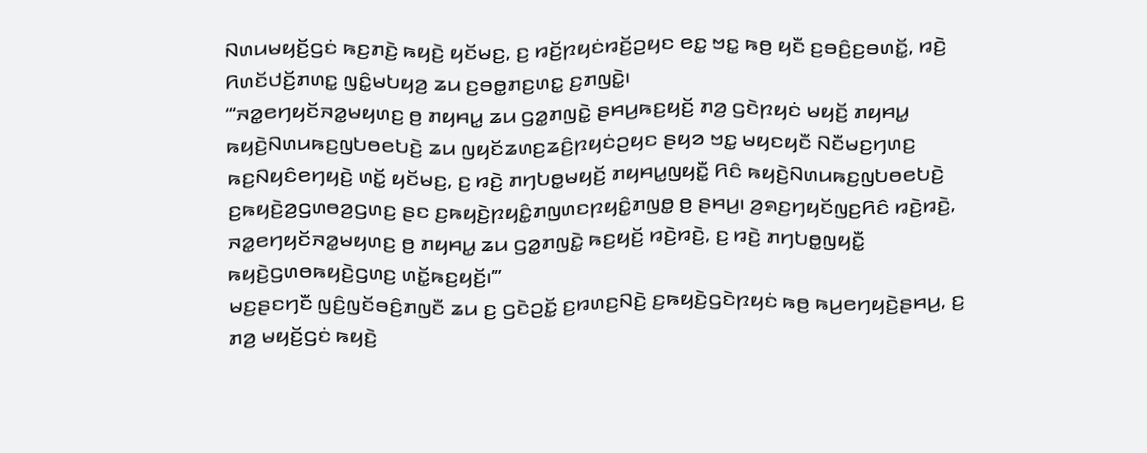ꤡꤛꤣꤗꤟꤢꤩ꤬ꤞꤢꤦ ꤒꤢ꤬ꤊꤢꤧ꤬ ꤒꤟꤢꤧ꤬ ꤟꤢꤩꤗꤢ꤬, ꤢ꤬ ꤙꤢꤩ꤬ꤐꤟꤢꤦꤙꤢꤩ꤬ꤑꤟꤢ ꤕꤢ꤭ ꤠꤢ꤭ ꤒꤥ꤬ ꤟꤢꤪ ꤢ꤬ꤋꤢꤨ꤬ꤢ꤬ꤋꤛꤢꤩ꤭, ꤙꤢꤧ꤬ ꤖꤛꤢꤩꤓꤢꤩ꤬ꤊꤛꤢ꤭ ꤜꤢꤨ꤭ꤗꤝꤟꤤ꤬ ꤘꤣ ꤢ꤬ꤋꤥ꤭ꤊꤢ꤬ꤛꤢ꤭ ꤢ꤬ꤊꤜꤢꤧ꤭꤯
“‘ꤏꤤ꤭ꤕꤚꤟꤢꤩꤏꤤ꤭ꤗꤟꤛꤢ꤬ ꤥ꤬ ꤊꤟꤌꤣ꤭ ꤘꤣ ꤞꤤ꤭ꤊꤜꤢꤧ꤭ ꤔꤌꤣ꤬ꤒꤢ꤬ꤟꤢꤩ꤬ ꤊꤤ꤬ ꤞꤢꤧꤐꤟꤢꤦ ꤗꤟꤢꤩ꤬ ꤊꤟꤌꤣ꤭ ꤒꤟꤢꤧ꤬ꤡꤛꤣꤒꤢ꤬ꤜꤝꤥꤕꤝꤢꤧ꤬ ꤘꤣ ꤜꤟꤢꤩꤘꤛꤢ꤬ꤘꤢꤨ꤬ꤐꤟꤢꤦꤑꤟꤢ ꤔꤟꤤ ꤠꤢ꤭ ꤗꤟꤢꤟꤢꤪ ꤡꤢꤪꤗꤢ꤬ꤚꤛꤢ꤬ ꤒꤢ꤬ꤡꤟꤢꤨꤕꤚꤟꤢꤧ꤬ ꤛꤢꤩ꤭ ꤟꤢꤩꤗꤢ꤬, ꤢ꤬ ꤙꤢꤧ꤬ ꤊꤚꤝꤥ꤭ꤗꤟꤢꤩ꤬ ꤊꤟꤌꤣ꤭ꤜꤟꤢꤪ꤭ ꤖꤢꤨ ꤒꤟꤢꤧ꤬ꤡꤛꤣꤒꤢ꤬ꤜꤝꤥꤕꤝꤢꤧ꤬ ꤢ꤬ꤒꤟꤢꤧ꤬ꤤ꤬ꤞꤛꤥꤤ꤬ꤞꤛꤢ꤬ ꤔꤢ ꤢ꤬ꤒꤟꤢꤧ꤬ꤐꤟꤢꤨ꤭ꤊꤜꤛꤢꤐꤟꤢꤨ꤭ꤊꤜꤥ꤭ ꤥ꤬ ꤔꤌꤣ꤬꤯ ꤤ꤬ꤎꤢ꤬ꤚꤟꤢꤩꤜꤢ꤬ꤖꤢꤨ ꤙꤢꤧ꤬ꤙꤢꤧ꤬, ꤏꤤ꤭ꤕꤚꤟꤢꤩꤏꤤ꤭ꤗꤟꤛꤢ꤬ ꤥ꤬ ꤊꤟꤌꤣ꤭ ꤘꤣ ꤞꤤ꤭ꤊꤜꤢꤧ꤭ ꤒꤢ꤬ꤟꤢꤩ꤬ ꤙꤢꤧ꤬ꤙꤢꤧ꤬, ꤢ꤬ ꤙꤢꤧ꤬ ꤊꤚꤝꤥ꤭ꤜꤟꤢꤪ꤭ ꤒꤟꤢꤧ꤬ꤞꤛꤥꤒꤟꤢꤧ꤬ꤞꤛꤢ꤬ ꤛꤢꤩ꤭ꤒꤢ꤬ꤟꤢꤩ꤬꤯’”
ꤗꤢ꤬ꤔꤢꤚꤢꤪ ꤜꤢꤨ꤬ꤜꤢꤩꤋꤢꤨ꤬ꤊꤜꤢꤪ ꤘꤣ ꤢ꤬ ꤞꤢꤧꤑꤢꤩ꤭ ꤢ꤬ꤙꤛꤢ꤬ꤡꤢꤧ꤬ ꤢ꤬ꤒꤟꤢꤧ꤬ꤞꤢꤧꤐꤟꤢꤦ ꤒꤥ꤬ ꤒꤣ꤬ꤕꤚꤟꤢꤧ꤬ꤔꤌꤣ꤬, ꤢ꤬ ꤊꤤ꤬ ꤗꤟꤢꤩ꤬ꤞꤢꤦ ꤒꤟꤢꤧ꤬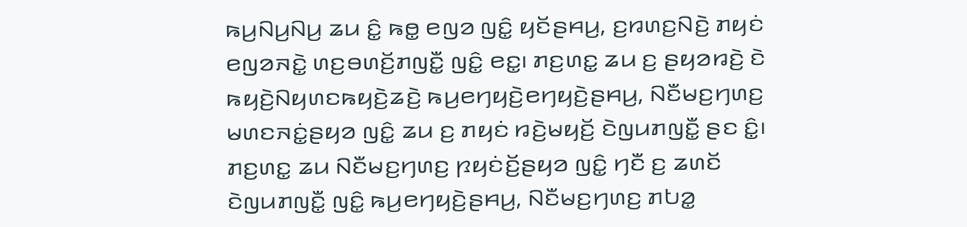ꤒꤣ꤬ꤡꤣ꤬ꤡꤣ꤬ ꤘꤣ ꤢꤨ꤭ ꤒꤥ꤭ ꤕꤜꤤ ꤜꤢꤨ꤭ ꤟꤢꤩꤔꤌꤣ꤬, ꤢ꤬ꤙꤛꤢ꤬ꤡꤢꤧ꤬ ꤊꤟꤢꤦ ꤕꤜꤤꤏꤢꤧ꤭ ꤛꤢ꤬ꤋꤛꤢꤩ꤬ꤊꤜꤢꤪ꤭ ꤜꤢꤨ꤭ ꤕꤢ꤭꤯ ꤊꤢ꤬ꤛꤢ꤭ ꤘꤣ ꤢ꤬ ꤔꤟꤤꤙꤢꤧ꤬ ꤢꤧ ꤒꤟꤢꤧ꤬ꤡꤟꤛꤢꤒꤟꤢꤧ꤬ꤘꤢꤧ꤬ ꤒꤣ꤬ꤕꤚꤟꤢꤧ꤬ꤕꤚꤟꤢꤧ꤬ꤔꤌꤣ꤬, ꤡꤢꤪꤗꤢ꤬ꤚꤛꤢ꤬ ꤗꤛꤢꤏꤢꤦ꤭ꤔꤟꤤ ꤜꤢꤨ꤭ ꤘꤣ ꤢ꤬ ꤊꤟꤢꤦ ꤙꤢꤧ꤬ꤗꤟꤢꤩ꤬ ꤢꤧꤜꤣꤊꤜꤢꤪ꤭ ꤔꤢ ꤢꤨ꤭꤯ ꤊꤢ꤬ꤛꤢ꤭ ꤘꤣ ꤡꤢꤪꤗꤢ꤬ꤚꤛꤢ꤬ ꤐꤟꤢꤦꤢꤩ꤬ꤔꤟꤤ ꤜꤢꤨ꤭ ꤚꤢꤪ ꤢ꤬ ꤘꤛꤢꤩ ꤢꤧꤜꤣꤊꤜꤢꤪ꤭ ꤜꤢꤨ꤭ ꤒꤣ꤬ꤕꤚꤟꤢꤧ꤬ꤔꤌꤣ꤬, ꤡꤢꤪꤗꤢ꤬ꤚꤛꤢ꤬ ꤊꤝꤤ꤭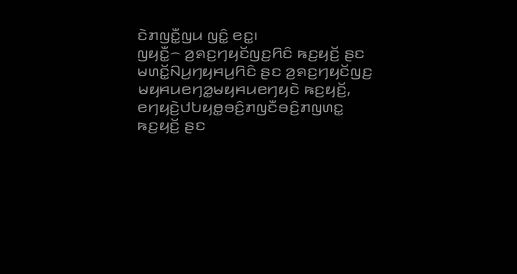ꤢꤧꤊꤜꤢꤪ꤭ꤜꤣ ꤜꤢꤨ꤭ ꤕꤢ꤭꤯
ꤜꤟꤢꤪ꤭꤮ ꤤ꤬ꤎꤢ꤬ꤚꤟꤢꤩꤜꤢ꤬ꤖꤢꤨ ꤒꤢ꤬ꤟꤢꤩ꤬ ꤔꤢ ꤗꤛꤢꤩ꤭ꤡꤣ꤬ꤚꤟꤌꤣ꤬ꤖꤢꤨ ꤔꤢ ꤤ꤬ꤎꤢ꤬ꤚꤟꤢꤩꤜꤢ꤬ ꤗꤟꤌꤣꤕꤚꤤ꤭ꤗꤟꤌꤣꤕꤚꤟꤢꤧ ꤒꤢ꤬ꤟꤢꤩ꤬, ꤕꤚꤟꤢꤧ꤬ꤓꤝꤟꤥ꤭ꤋꤢꤨ꤬ꤊꤜꤢꤪꤋꤢꤨ꤬ꤊꤜꤛꤢ꤭ ꤒꤢ꤬ꤟꤢꤩ꤬ ꤔꤢ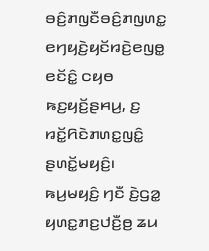ꤋꤢꤨ꤬ꤊꤜꤢꤪꤋꤢꤨ꤬ꤊꤜꤛꤢ꤭ ꤕꤚꤟꤢꤧ꤬ꤟꤢꤩꤙꤢꤧ꤬ꤕꤜꤥ꤭ ꤕꤢꤩꤢꤨ꤭ ꤍꤟꤥ ꤒꤢ꤬ꤟꤢꤩ꤬ꤔꤌꤣ꤬, ꤢ꤬ ꤙꤢꤩ꤭ꤖꤢꤧꤊꤛꤢ꤭ꤜꤢꤨ꤭ ꤔꤛꤢꤩ꤭ꤗꤟꤢꤨ꤬꤯ ꤒꤣ꤬ꤗꤟꤢꤨ꤬ ꤚꤢꤪ ꤢꤧ꤬ꤞꤤ꤭ ꤟꤛꤢ꤭ꤊꤢ꤬ꤓꤢꤪ꤬ꤥ꤬ ꤘꤣ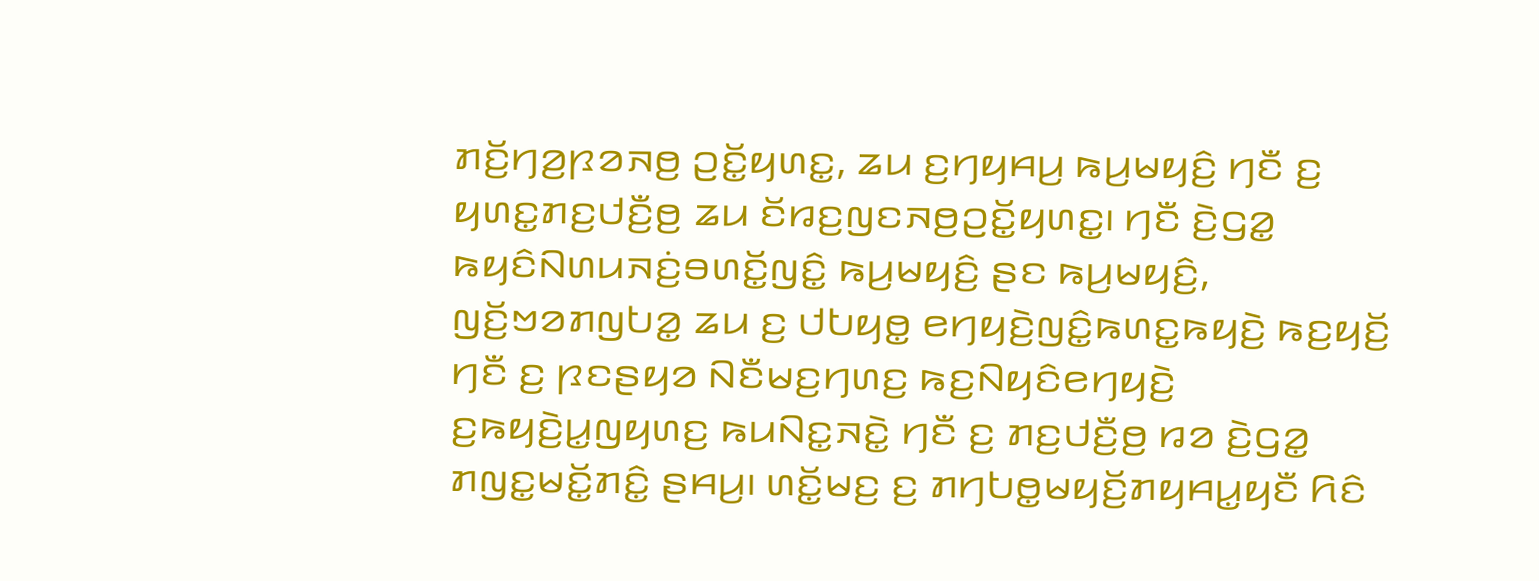ꤊꤢꤩ꤬ꤚꤤ꤬ꤐꤤꤏꤥ꤬ ꤑꤢꤩ꤭ꤟꤛꤢ꤭, ꤘꤣ ꤢ꤬ꤚꤟꤌꤣ꤬ ꤒꤣ꤬ꤗꤟꤢꤨ꤬ ꤚꤢꤪ ꤢ꤬ ꤟꤛꤢ꤭ꤊꤢ꤬ꤓꤢꤪ꤬ꤥ꤬ ꤘꤣ ꤢꤩꤙꤢ꤬ꤜꤢꤏꤥ꤬ꤑꤢꤩ꤭ꤟꤛꤢ꤭꤯ ꤚꤢꤪ ꤢꤧ꤬ꤞꤤ꤭ ꤒꤟꤢꤨꤡꤛꤣꤏꤢꤦ꤬ꤋꤛꤢꤩ꤭ꤜꤢꤨ꤭ ꤒꤣ꤬ꤗꤟꤢꤨ꤬ ꤔꤢ ꤒꤣ꤬ꤗꤟꤢꤨ꤬, ꤜꤢꤩ꤬ꤠꤤꤊꤜꤝꤤ꤭ ꤘꤣ ꤢ꤬ ꤓꤝꤟꤥ꤭ ꤕꤚꤟꤢꤧ꤬ꤜꤢꤨ꤭ꤒꤛꤢ꤭ꤒꤟꤢꤧ꤬ ꤒꤢ꤬ꤟꤢꤩ꤬ ꤚꤢꤪ ꤢ꤬ ꤐꤢꤔꤟꤤ ꤡꤢꤪꤗꤢ꤬ꤚꤛꤢ꤬ ꤒꤢ꤬ꤡꤟꤢꤨꤕꤚꤟꤢꤧ꤬ ꤢ꤬ꤒꤟꤢꤧ꤬ꤣ꤭ꤜꤟꤛꤢ꤬ ꤒꤣꤡꤢ꤭ꤏꤢꤧ꤭ ꤚꤢꤪ ꤢ꤬ ꤊꤢ꤬ꤓꤢꤪ꤬ꤥ꤬ ꤙꤤ ꤢꤧ꤬ꤞꤤ꤭ ꤊꤜꤢ꤭ꤗꤢꤩ꤭ꤊꤢꤨ꤭ ꤔꤌꤣ꤬꤯ ꤛꤢꤩ꤭ꤗꤢ꤬ ꤢ꤬ ꤊꤚꤝꤥ꤭ꤗꤟꤢꤩ꤬ꤊꤟꤌꤣ꤭ꤟꤢꤪ ꤖꤢꤨ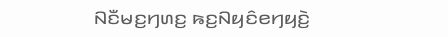ꤡꤢꤪꤗꤢ꤬ꤚꤛꤢ꤬ ꤒꤢ꤬ꤡꤟꤢꤨꤕꤚꤟꤢꤧ꤬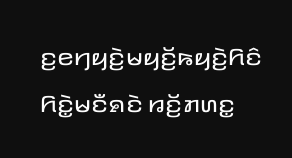ꤢ꤬ꤕꤚꤟꤢꤧ꤬ꤗꤟꤢꤩ꤬ꤒꤟꤢꤧ꤬ꤖꤢꤨ ꤖꤢꤧ꤭ꤗꤢꤪꤎꤢꤧ ꤙꤢꤩ꤬ꤊꤛꤢ꤭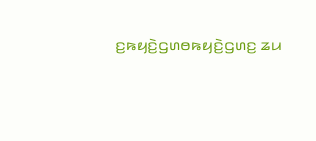ꤢ꤬ꤒꤟꤢꤧ꤬ꤞꤛꤥꤒꤟꤢꤧ꤬ꤞꤛꤢ꤬ ꤘꤣ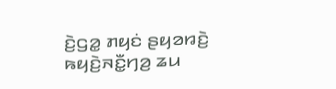ꤢꤧ꤬ꤞꤤ꤭ ꤊꤟꤢꤦ ꤔꤟꤤꤙꤢꤧ꤬ ꤒꤟꤢꤧ꤬ꤏꤢꤪ꤭ꤚꤤ꤬ ꤘꤣ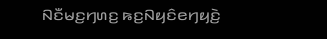ꤡꤢꤪꤗꤢ꤬ꤚꤛꤢ꤬ ꤒꤢ꤬ꤡꤟꤢꤨꤕꤚꤟꤢꤧ꤬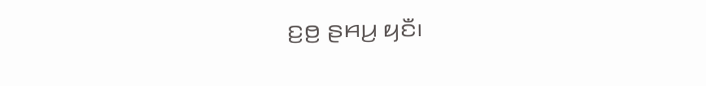ꤢ꤬ꤥ꤬ ꤔꤌꤣ꤬ ꤟꤢꤪ꤯